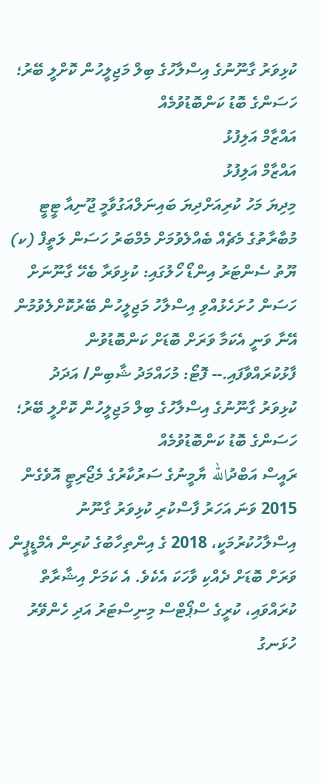ކުޅިވަރު ގާނޫނުގެ އިސްލާހުގެ ބިލް މަޖިލީހުން ކޮށްލީ ބޭރު؛ ހަސަންގެ ބޮޑު ކަންބޮޑުވުމެއް
އައްޒާމް އަލިފުޅު
އައްޒާމް އަލިފުޅު
މިދިޔަ މަހު ކުރިއަށްދިޔަ ބައިނަލްއަގުވާމީ ޖޫނިއާ ޓީޓީ މުބާރާތުގެ މެޗެއް ބެއްލެވުމަށް މެމްބަރު ހަސަން ލަތީފް (ކ) ޔޫތު ސެންޓަރު އިންޑޯ ހޯލުގައި: ކުޅިވަރާ ބެހޭ ގާނޫނަށް ހަސަން ހުށަހެޅުއްވި އިސްލާހު މަޖިލީހުން ބޭރުކޮށްލެވުމުން އޭނާ ވަނީ އެކަމާ ވަރަށް ބޮޑަށް ކަންބޮޑުވުން ފާޅުކުރައްވާފައި.-- ފޮޓޯ: މުހައްމަދު ޝާބިން/ އަދަދު
ކުޅިވަރު ގާނޫނުގެ އިސްލާހުގެ ބިލް މަޖިލީހުން ކޮށްލީ ބޭރު؛ ހަސަންގެ ބޮޑު ކަންބޮޑުވުމެއް
ރައީސް އަބްދުالله ޔާމީނުގެ ސަރުކާރުގެ މެޖޯރިޓީ އޮވެގެން 2015 ވަނަ އަހަރު ފާސްކުރި ކުޅިވަރު ގާނޫނު އިސްލާހުކުރުމަކީ، 2018 ގެ އިންތިހާބުގެ ކުރިން އެމްޑީޕީން ވަރަށް ބޮޑަށް ދެއްކި ވާހަކަ އެކެވެ. އެ ކަމަށް އިޝާރާތް ކުރައްވައި، ކުރީގެ ސްޕޯޓްސް މިނިސްޓަރު އަދި ހެންވޭރު ހުޅަނގު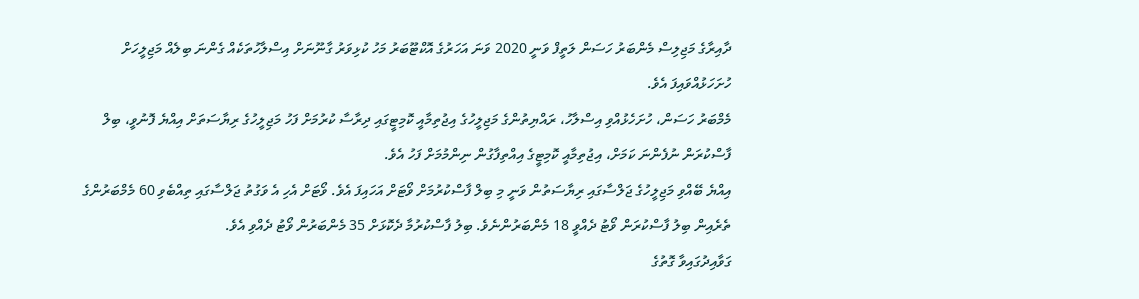ދާއިރާގެ މަޖިލިސް މެންބަރު ހަސަން ލަތީފް ވަނީ 2020 ވަނަ އަހަރުގެ އޮކްޓޫބަރު މަހު ކުޅިވަރު ގާނޫނަށް އިސްލާހުތަކެއް ގެންނަ ބިލެއް މަޖިލީހަށް ހުށަހަޅުއްވައިފަ އެވެ.
މެމްބަރު ހަސަން، ހުށަހެޅުއްވި އިސްލާހު، ރައްޔިތުންގެ މަޖިލީހުގެ އިޖުތިމާއީ ކޮމިޓީގައި ދިރާސާ ކުރުމަށް ފަހު މަޖިލީހުގެ ރިޔާސަތަށް އިއްޔެ ފޮނުވީ، ބިލް ފާސްކުރަން ނުފެންނަ ކަމަށް، އިޖުތިމާއީ ކޮމިޓީގެ އިއްތިފާގުން ނިންމުމަށް ފަހު އެވެ.
އިއްޔެ ބޭއްވި މަޖިލީހުގެ ޖަލްސާގައި ރިޔާސަތުން ވަނީ މި ބިލް ފާސްކުރުމަށް ވޯޓަށް އަހައިފަ އެވެ. ވޯޓަށް އެހި އެ ވަގުތު ޖަލްސާގައި ތިއްބެވި 60 މެމްބަރުންގެ ތެރެއިން ބިލު ފާސްކުރަން ވޯޓު ދެއްވީ 18 މެންބަރުންނެވެ. ބިލު ފާސްކުރުމާ ދެކޮޅަށް 35 މެންބަރުން ވޯޓު ދެއްވި އެވެ.
ގަވާއިދުގައިވާ ގޮތުގެ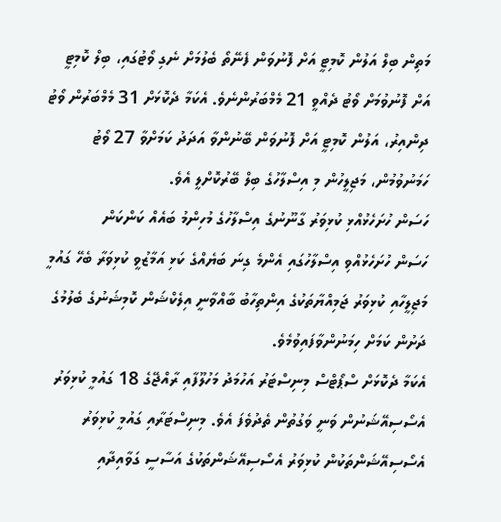މަތިން ބިލް އަލުން ކޮމިޓީ އަށް ފޮނުވަން ފެނޭތޯ ބެލުމަށް ނެގި ވޯޓުގައި، ބިލް ކޮމިޓީ އަށް ފޮނުވުމަށް ވޯޓު ދެއްވީ 21 މެމްބަރުންނެވެ. އެކަމާ ދެކޮޅަށް 31 މެމްބަރުން ވޯޓު ދިންއިރު، އަލުން ކޮމިޓީ އަށް ފޮނުވަން ބޭނުންވާ އަދަދު ކަމަށްވާ 27 ވޯޓު ހަމަނުވުމުން، މަޖިލީހުން މި އިސްލާހުގެ ބިލް ބޭރުކޮށްލީ އެވެ.
ހަސަން ހުށަހެޅުއްޅި ކުޅިވަރު ގާނޫނުގެ އިސްލާހުގެ މުހިންމު ބައެއް ކަންކަން
ހަސަން ހުށަހެޅުއްވި އިސްލާހުގައި އެންމެ ގިނަ ބަޔެއްގެ ކަޅި އަމާޒުވީ ކުޅިވަރާ ބެހޭ ގައުމީ މަޖިލީހާއި ކުޅިވަރު ޖަމިއްޔާތަކުގެ އިންތިހާބު ބާއްވާނީ އިލެކްޝަން ކޮމިޝަނުގެ ބެލުމުގެ ދަށުން ކަމަށް ހިމަނުންވާފައިވުމެވެ.
އެކަމާ ދެކޮޅަށް ސްޕޯޓްސް މިނިސްޓަރު އަހުމަދު މަހުލޫފާއި ރާއްޖޭގެ 18 ގައުމީ ކުޅިވަރު އެސޯސިއޭޝަނުން ވަނީ ވަގުތުން ތެދުވެފަ އެވެ. މިނިސްޓަރާއި ގައުމީ ކުޅިވަރު އެސޯސިއޭޝަންތަކުން ކުޅިވަރު އެސޯސިއޭޝަންތަކުގެ އަސާސީ ގަވާއިދާއި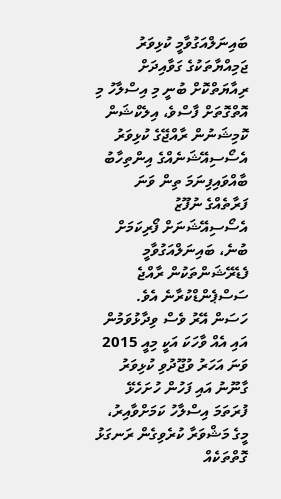ބައިނަލްއަގުވާމީ ކުޅިވަރު ޖަމިއްޔާތަކުގެ ގަވާއިދަށް ރިއާޔަތްކޮށް ބުނީ މި އިސްލާހު މި އޮތްގޮތަށް ފާސްވެ، އިލެކްޝަން ކޮމިޝަނުން ރާއްޖޭގެ ކުޅިވަރު އެސޯސިއޭޝަނެއްގެ އިންތިހާބު ބާއްވައިފިނަމަ ތިން ވަނަ ފަރާތެއްގެ ނުފޫޒު އެސޯސިއޭޝަނަށް ފޯރިކަމަށް ބުނެ، ބައިނަލްއަގުވާމީ ފެޑެރޭޝަންތަކުން ރާއްޖެ ސަސްޕެންޑްކުރާނެ އެވެ.
ހަސަން އޭރު ވެސް ވިދާޅުވަމުން އައި އެއް ވާހަކަ އަކީ މިއީ 2015 ވަނަ އަހަރު ވުޖޫދުވި ކުޅިވަރު ގާނޫނު އައި ފަހުން ހުށަހެޅޭ ފުރަތަމަ އިސްލާހު ކަމަށްވާއިރު، މީގެ މަޝްވަރާ ކުރެވިގެން ރަނގަޅު ގޮތްތަކެއް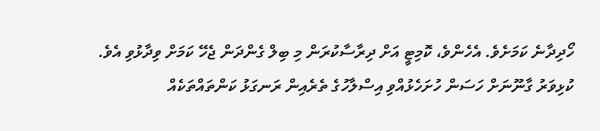ހޯދިދާނެ ކަމަށެވެ. އެހެންވެ، ކޮމިޓީ އަށް ދިރާސާކުރަން މި ބިލް ގެންދަން ޖެހޭ ކަމަށް ވިދާޅުވި އެވެ.
ކުޅިވަރު ގާނޫނަށް ހަސަން ހުށަހެޅުއްވި އިސްލާހުގެ ތެރެއިން ރަނގަޅު ކަންތައްތަކެއް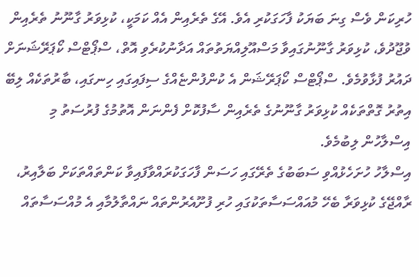ހުރިކަން ވެސް ގިނަ ބަޔަކު ފާހަގަކުރި އެވެ. އޭގެ ތެރެއިން އެއް ކަމަކީ، ކުޅިވަރު ގާނޫނު ތެރެއިން ވުޖޫދުވެ، ކުޅިވަރު ގާނޫނުގައިވާ މަސްއޫލިއްޔަތުތައް އަދާނުކުރެވި އޮތް، ސްޕޯޓްސް ކޯޕަރޭޝަނަށް ދައުރު ފުޅާވުމެވެ. ސްޕޯޓްސް ކޯޕަރޭޝަން އެ ކުންފުންޏެއްގެ ސިފައިގައި ހިނގައި، ބާރުތަކެއް ލިބޭ އިތުރު ގޮތްތަކެއް ކުޅިވަރު ގާނޫނުގެ ތެރެއިން ސާފުކޮށް ފެންނަން އޮތުމުގެ ފުރުސަތު މި އިސްލާހުން ލިބުމެވެ.
އިސްލާހު ހުށަހެޅުއްވި ސަބަބުގެ ތެރޭގައި ހަސަން ފާހަގަކުރައްވާފައިވާ ކަންތައްތަކަށް ބަލާއިރު، ރާއްޖޭގެ ކުޅިވަރާ ބެހޭ މުއައްސަސާތަކުގައި ހުރި ފުށޫއެރުންތައް ނައްތާލުމާއި އެ މުއްސަސާތައް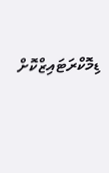ޑިމޮކްރަޓައިޒްކޮށް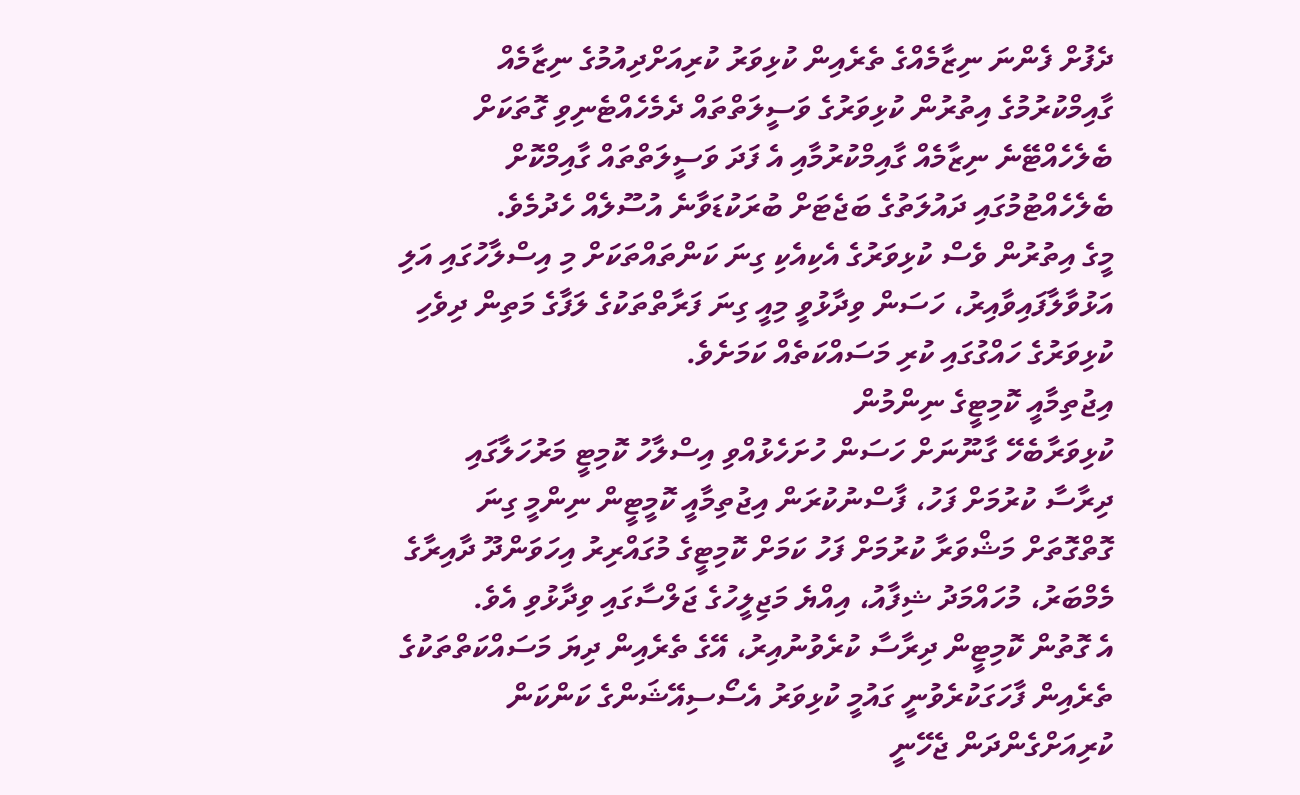ދެފުށް ފެންނަ ނިޒާމެއްގެ ތެރެއިން ކުޅިވަރު ކުރިއަށްދިއުމުގެ ނިޒާމެއް ގާއިމްކުރުމުގެ އިތުރުން ކުޅިވަރުގެ ވަސީލަތްތައް ދެމެހެއްޓެނިވި ގޮތަކަށް ބެލެހެއްޓޭނެ ނިޒާމެއް ގާއިމްކުރުމާއި އެ ފަދަ ވަސީލަތްތައް ގާއިމްކޮށް ބެލެހެއްޓުމުގައި ދައުލަތުގެ ބަޖެޓަށް ބުރަކުޑަވާނެ އުސޫލެއް ހެދުމެވެ.
މީގެ އިތުރުން ވެސް ކުޅިވަރުގެ އެކިއެކި ގިނަ ކަންތައްތަކަށް މި އިސްލާހުގައި އަލި އަޅުވާލާފައިވާއިރު، ހަސަން ވިދާޅުވީ މިއީ ގިނަ ފަރާތްތަކުގެ ލަފާގެ މަތިން ދިވެހި ކުޅިވަރުގެ ހައްގުގައި ކުރި މަސައްކަތެއް ކަމަށެވެ.
އިޖުތިމާއީ ކޮމިޓީގެ ނިންމުން
ކުޅިވަރާބެހޭ ގާނޫނަށް ހަސަން ހުށަހެޅުއްވި އިސްލާހު ކޮމިޓީ މަރުހަލާގައި ދިރާސާ ކުރުމަށް ފަހު، ފާސްނުކުރަން އިޖުތިމާއީ ކޮމީޓީން ނިންމީ ގިނަ ގޮތްގޮތަށް މަޝްވަރާ ކުރުމަށް ފަހު ކަމަށް ކޮމިޓީގެ މުގައްރިރު އިހަވަންދޫ ދާއިރާގެ މެމްބަރު، މުހައްމަދު ޝިފާއު، އިއްޔެ މަޖިލީހުގެ ޖަލްސާގައި ވިދާޅުވި އެވެ.
އެ ގޮތުން ކޮމިޓީން ދިރާސާ ކުރެވުނުއިރު، އޭގެ ތެރެއިން ދިޔަ މަސައްކަތްތަކުގެ ތެރެއިން ފާހަގަކުރެވުނީ ގައުމީ ކުޅިވަރު އެސޯސިއޭޝަންގެ ކަންކަން ކުރިއަށްގެންދަން ޖެހޭނީ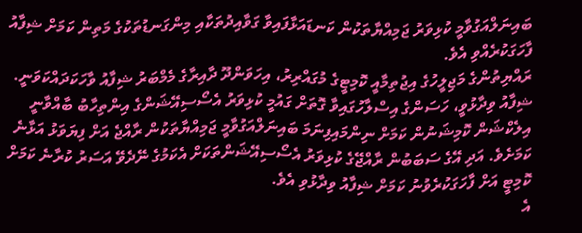ބައިނަލްއަގުވާމީ ކުޅިވަރު ޖަމިއްޔާތަކުން ކަނޑައަޅާފައިވާ ގަވާއިދުތަކާއި މިންގަނޑުތަކުގެ މަތިން ކަމަށް ޝިފާއު ފާހަގަކުރެއްވި އެވެ.
ރައްޔިތުންގެ މަޖިލީހުގެ އިޖުތިމާއީ ކޮމިޓީގެ މުގައްރިރު، އިހަވަންދޫ ދާއިރާގެ މެމްބަރު ޝިފާއު ވާހަކަދައްކަވަނީ.
ޝިފާއު ވިދާޅުވީ، ހަސަންގެ އިސްލާހުގައިވާ ގޮތަށް ގައުމީ ކުޅިވަރު އެސޯސިއޭޝަންގެ އިންތިހާބު ބާއްވާނީ އިލެކްޝަން ކޮމިޝަނުން ކަމަށް ނިންމައިފިނަމަ ބައިނަލްއަގުވާމީ ޖަމިއްޔާތަކުން ރާއްޖެ އަށް ފިޔަވަޅު އަޅާނެ ކަމަށެވެ. އަދި އޭގެ ސަބަބުން ރާއްޖޭގެ ކުޅިވަރު އެސޯސިއޭޝަންތަކަށް އެކަމުގެ ނޭދެވޭ އަސަރު ކުރާނެ ކަމަށް ކޮމިޓީ އަށް ފާހަގަކުރެވުނު ކަމަށް ޝިފާއު ވިދާޅުވި އެވެ.
އެ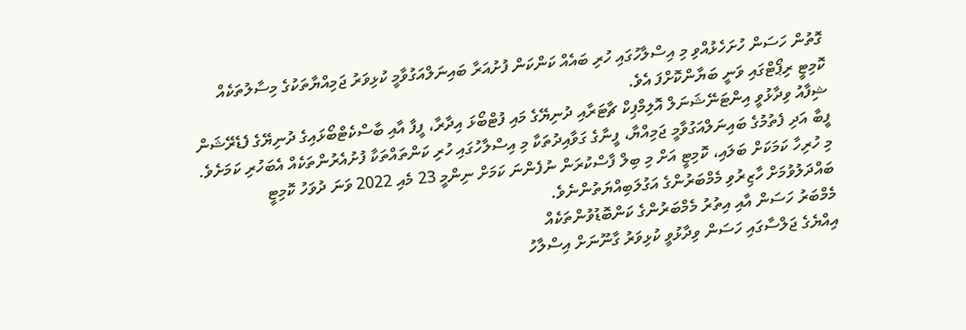ގޮތުން ހަސަން ހުށަހެޅުއްވި މި އިސްލާހުގައި ހުރި ބައެއް ކަންކަން ފުށުއަރާ ބައިނަލްއަގުވާމީ ކުޅިވަރު ޖަމިއްޔާތަކުގެ މިސާލުތަކެއް ކޮމިޓީ ރިޕޯޓްގައި ވަނީ ބަޔާންކޮށްފަ އެވެ.
ޝިފާއު ވިދާޅުވީ އިންޓަނޭޝަނަލް އޮލިމްޕިކް ޗާޓަރާއި ދުނިޔޭގެ މައި ފުޓްބޯޅަ އިދާރާ، ފީފާ އާއި ބާސްކެޓްބޯޅައިގެ ދުނިޔޭގެ ފެޑެރޭޝަން ފީބާ އަދި ފެތުމުގެ ބައިނަލްއަގުވާމީ ޖަމިއްޔާ، ފީނާގެ ގަވާއިދުތަކާ މި އިސްލާހުގައި ހުރި ކަންތައްތަކާ ފުށުއެރުންތަކެއް އެބަހުރި ކަމަށެވެ.
މި ހުރިހާ ކަމަކަށް ބަލައި، ކޮމިޓީ އަށް މި ބިލް ފާސްކުރަން ނުފެންނަ ކަމަށް ނިންމީ 23 މެއި 2022 ވަނަ ދުވަހު ކޮމިޓީ ބައްދަލުވުމަށް ހާޒިރުވި މެމްބަރުންގެ އަގުލަބިއްޔަތުންނެވެ.
މެމްބަރު ހަސަން އާއި އިތުރު މެމްބަރުންގެ ކަންބޮޑުވުންތަކެއް
އިއްޔެގެ ޖަލްސާގައި ހަސަން ވިދާޅުވީ ކުޅިވަރު ގާނޫނަށް އިސްލާހު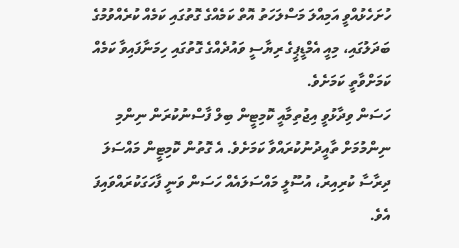ހުށަހެޅުއްވީ އަމިއްލަ މަސްލަހަތު އޮތް ކަމެއްގެ ގޮތުގައި ކަމެއް ކުރެއްވުމުގެ ބަދަލުގައި، މިއީ އެމްޑީޕީގެ ރިޔާސީ ވައުދެއްގެ ގޮތުގައި ހިމަނާފައިވާ ކަމެއް ކަމަށްވާތީ ކަމަށެވެ.
ހަސަން ވިދާޅުވީ އިޖުތިމާއީ ކޮމިޓީން ބިލް ފާސްނުކުރަން ނިންމި ނިންމުމަށް ތާއީދުނުކުރައްވާ ކަމަށެވެ. އެ ގޮތުން ކޮމިޓީން މައްސަލަ ދިރާސާ ކުރިއިރު، އުސޫލީ މައްސަލައެއް ހަސަން ވަނީ ފާހަގަކުރައްވައިފަ އެވެ.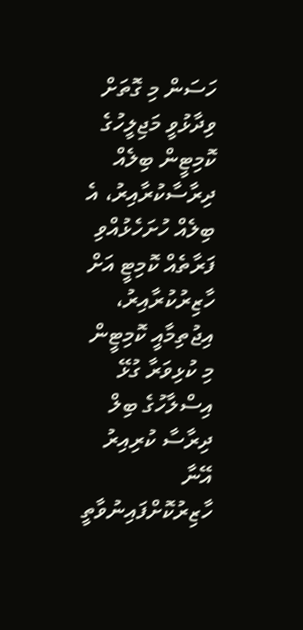ހަސަން މި ގޮތަށް ވިދާޅުވީ މަޖިލީހުގެ ކޮމިޓީން ބިލެއް ދިރާސާކުރާއިރު، އެ ބިލެއް ހުށަހެޅުއްވި ފަރާތެއް ކޮމިޓީ އަށް ހާޒިރުކުރާއިރު، އިޖުތިމާއީ ކޮމިޓީން މި ކުޅިވަރާ ގުޅޭ އިސްލާހުގެ ބިލް ދިރާސާ ކުރިއިރު އޭނާ ހާޒިރުކޮށްފައިނުވާތީ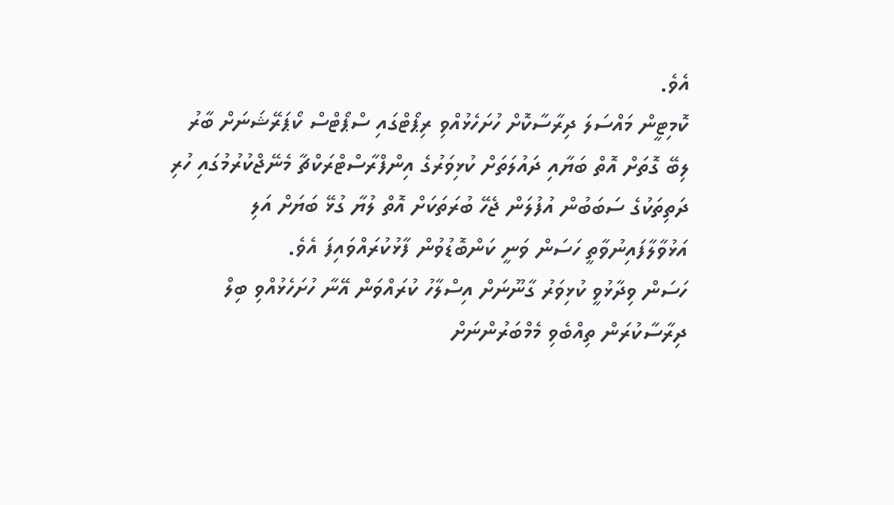އެވެ.
ކޮމިޓީން މައްސަލަ ދިރާސާކޮށް ހުށަހެޅުއްވި ރިޕޯޓްގައި ސްޕޯޓްސް ކޯޕަރޭޝަނަށް ބާރު ލިބޭ ގޮތަށް އޮތް ބަޔާއި ދައުލަތަށް ކުޅިވަރުގެ އިންފްރާސްޓްރަކްޗާ މެނޭޖްކުރުމުގައި ހުރި ދަތިތަކުގެ ސަބަބުން އުފުލަން ޖެހޭ ބުރަތަކަށް އޮތް ލުޔާ ގުޅޭ ބަޔަށް އަލި އަޅުވާލާފައިނުވާތީ ހަސަން ވަނީ ކަންބޮޑުވުން ފާޅުކުރައްވައިފަ އެވެ.
ހަސަން ވިދާޅުވީ ކުޅިވަރު ގާނޫނަށް އިސްލާހު ކުރައްވަން އޭނާ ހުށަހެޅުއްވި ބިލް ދިރާސާކުރަން ތިއްބެވި މެމްބަރުންނަށް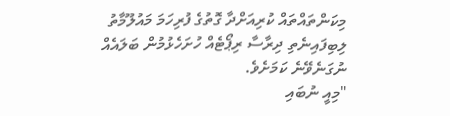މިކަންތައްތައް ކުރިއަށްދާ ގޮތުގެ ފުރިހަމަ މައުލޫމާތު ލިބިފައިނެތި ދިރާސާ ރިޕޯޓެއް ހުށަހެޅުމުން ބަލައެއް ނުގަނެވޭނެ ކަމަށެވެ.
"މިއީ ނުބައި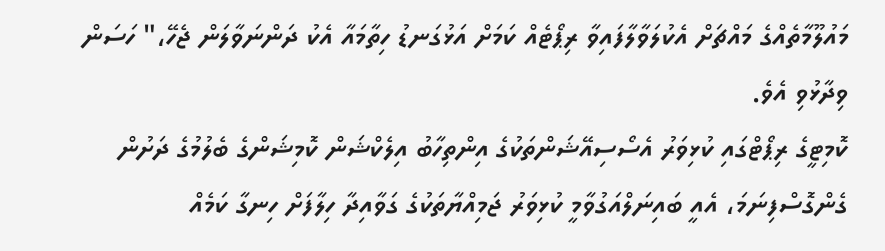މައުލޫމާތެއްގެ މައްޗަށް އެކުލަވާލާފައިވާ ރިޕޯޓެއް ކަމަށް އަޅުގަނޑު ހިތާމައާ އެކު ދަންނަވާލަން ޖެހޭ،" ހަސަން ވިދާޅުވި އެވެ.
ކޮމިޓީގެ ރިޕޯޓްގައި ކުޅިވަރު އެސޯސިއޭޝަންތަކުގެ އިންތިހާބު އިލެކްޝަން ކޮމިޝަންގެ ބެލުމުގެ ދަށުން ގެންގޮސްފިނަމަ، އެއީ ބައިނަލްއަގުވާމީ ކުޅިވަރު ޖަމިއްޔާތަކުގެ ގަވާއިދާ ހިލާފަށް ހިނގާ ކަމެއް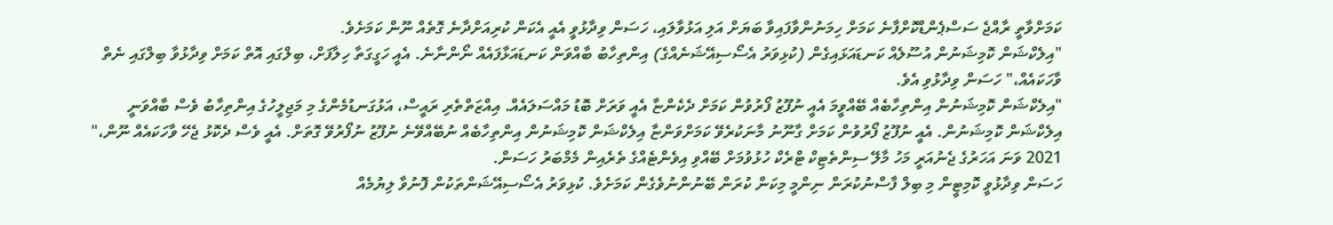ކަމަށްވާތީ ރާއްޖެ ސަސްޕެންޑްކޮށްފާނެ ކަމަށް ހިމަނުންވާފައިވާ ބަޔަށް އަލި އަޅުވާލައި، ހަސަން ވިދާޅުވީ އެއީ އެކަން ކުރިއަށްދާނެ ގޮތެއް ނޫން ކަމަށެވެ.
"އިލެކްޝަން ކޮމިޝަނުން އުސޫލެއް ކަނޑައަޅައިގެން (ކުޅިވަރު އެސޯސިއޭޝަނެއްގެ) އިންތިހާބު ބާއްވަން ކަނޑައަޅާފައެއް ނޯންނާނެ. އެއީ ހަގީގަތާ ހިލާފަށް، ބިލްގައި އޮތް ކަމަށް ވިދާޅުވާ ބިލްގައި ނެތް ވާހަކައެއް،" ހަސަން ވިދާޅުވި އެވެ.
"އިލެކްޝަން ކޮމިޝަނުން އިންތިހާބެއް ބޭއްވީމަ އެއީ ނުފޫޒު ފޯރުވުން ކަމަށް ދެކެންޏާ އެއީ ވަރަށް ބޮޑު މައްސަލައެއް. އިއްޒަތްތެރި ރައީސް، އަޅުގަނޑުމެންގެ މި މަޖިލީހުގެ އިންތިހާބު ވެސް ބާއްވަނީ އިލެކްޝަން ކޮމިޝަނުން. އެއީ ނުފޫޒު ފޯރުވުން ކަމަށް ގާނޫނު މާނަކުރެވޭ ކަމަށްވަންޏާ އިލެކްޝަން ކޮމިޝަނުން އިންތިހާބެއް ނުބޭއްވޭނެ ނުފޫޒު ނުފޯރުވޭ ގޮތަށް. އެއީ ވެސް ދެކޮޅު ޖެހޭ ވާހަކައެއް ނޫން،"
2021 ވަނަ އަހަރުގެ ޖެނުއަރީ މަހު މާލޭ ސިންތެޓިކް ޓްރެކް ހުޅުވުމަށް ބޭއްވި އިވެންޓެއްގެ ތެރެއިން މެމްބަރު ހަސަން.
ހަސަން ވިދާޅުވީ ކޮމިޓީން މި ބިލް ފާސްނުކުރަން ނިންމީ މިކަން ކުރަން ބޭނުންނުވެގެން ކަމަށެވެ. ކުޅިވަރު އެސޯސިއޭޝަންތަކުން ފޮނުވާ ލިޔުމެއް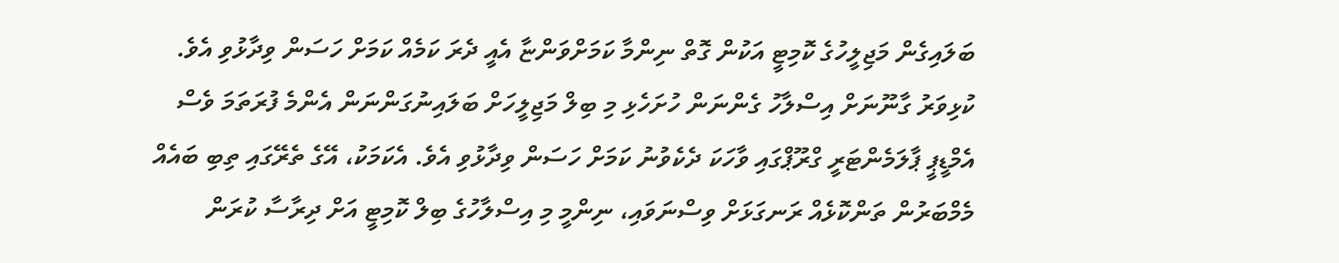ބަލައިގެން މަޖިލީހުގެ ކޮމިޓީ އަކުން ގޮތް ނިންމާ ކަމަށްވަންޏާ އެއީ ދެރަ ކަމެއް ކަމަށް ހަސަން ވިދާޅުވި އެވެ.
ކުޅިވަރު ގާނޫނަށް އިސްލާހު ގެންނަން ހުށަހެޅި މި ބިލް މަޖިލީހަށް ބަލައިނުގަންނަން އެންމެ ފުރަތަމަ ވެސް އެމްޑީޕީ ޕާލަމެންޓަރީ ގްރޫޕްގައި ވާހަކަ ދެކެވުނު ކަމަށް ހަސަން ވިދާޅުވި އެވެ. އެކަމަކު، އޭގެ ތެރޭގައި ތިބި ބައެއް މެމްބަރުން ތަންކޮޅެއް ރަނގަޅަށް ވިސްނަވައި، ނިންމީ މި އިސްލާހުގެ ބިލް ކޮމިޓީ އަށް ދިރާސާ ކުރަން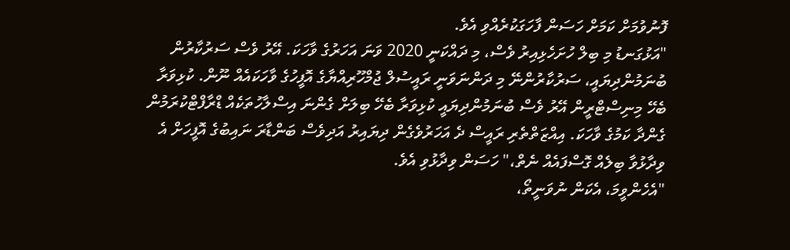ފޮނުވުމަށް ކަމަށް ހަސަން ފާހަގަކުރެއްވި އެވެ.
"އަޅުގަނޑު މި ބިލް ހުށަހެޅިއިރު ވެސް، މި ދައްކަނީ 2020 ވަނަ އަހަރުގެ ވާހަކަ. އޭރު ވެސް ސަރުކާރުން ބުނަމުންދިޔައީ، ސަރުކާރުންނޭ މި ދަންނަވަނީ ރައީސުލް ޖުމްހޫރިއްޔާގެ އޮފީހުގެ ވާހަކައެއް ނޫން. ކުޅިވަރާ ބެހޭ މިނިސްޓްރީން އޭރު ވެސް ބުނަމުންދިޔައީ ކުޅިވަރާ ބެހޭ ބިލަށް ގެންނަ އިސްލާހުތަކެއް ޑްރާފްޓްކުރަމުން ގެންދާ ކަމުގެ ވާހަކަ. އިއްޒަތްތެރި ރައީސް ދެ އަހަރުވެގެން ދިޔައިރު އަދިވެސް ބަންޑާރަ ނައިބުގެ އޮފީހަށް އެ ވިދާޅުވާ ބިލެއް ގޮސްފައެއް ނެތް،" ހަސަން ވިދާޅުވި އެވެ.
"އެހެންވީމަ، އެކަން ނުވަނީތޯ،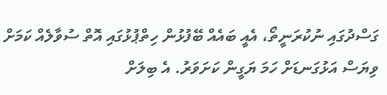ގަސްދުގައި ނުކުރަނީތޯ، އެއީ ބައެއް ބޭފުޅުން ހިތްޕުޅުގައި އޮތް ސުވާލެއް ކަމަށް ވިޔަސް އަޅުގަނޑަށް ހަމަ ޔަގީން ކަށަވަރު. އެ ބިލަށް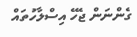ގެންނަން ޖެހޭ އިސްލާހުތައް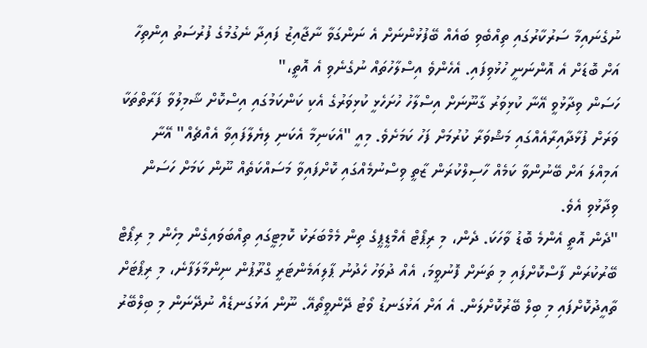ނުގެނައިމާ ސަރުކާރުގައި ތިއްބެވި ބައެއް ބޭފުޅުންނަށް އެ ނަންގަވާ ނާޖާއިޒު ފައިދާ ނެގުމުގެ ފުރުސަތު އިންތިހާ އަށް ބޮޑަށް އެ އޮންނަނީ ހުޅުވިފައި. އެހެންވެ އިސްލާހުތައް ނުގެނެވި އެ އޮތީ،"
ހަސަން ވިދާޅުވީ އޭނާ ކުޅިވަރު ގާނޫނަށް އިސްލާހު ހުށަހެޅީ ކުޅިވަރުގެ އެކި ކަންކަމުގައި އިސްކޮށް ޝާމިލުވާ ފަރާތްތަކާ ވަރަށް ފުޅާދާއިރާއެއްގައި މަޝްވަރާ ކުރުމަށް ފަހު ކަމަށެވެ. މިއީ "އެކަނިމާ އެކަނި ލިޔެލާފައިވާ އެއްޗެއް" އޭނާ އަމިއްލަ އަށް ބޭނުންވާ ކަމެއް ހާސިލްކުރަން ޒާތީ ވިސްނުމެއްގައި ކޮށްފައިވާ މަސައްކަތެއް ނޫން ކަމަށް ހަސަން ވިދާޅުވި އެވެ.
"ދެން އޮތީ އެންމެ ބޮޑު ވާހަކަ. ދެން، މި ރިޕޯޓް އެމްޑީޕީގެ ތިން މެމްބަރަކު ކޮމިޓީގައި ތިއްބަވައިގެން މިހެން މި ރިޕޯޓް ބޭރުކުރަން ފާސްކޮށްފައި މި ތަނަށް ފޮނުވީމަ، އެއް ދުވަހު ހެދުނު ޕާލިއަމެންޓަރީ ގްރޫޕުން ނިންމާލަފާނެ، މި ރިޕޯޓަށް ތާއީދުކޮށްފައި މި ބިލް ބޭރުކޮށްލަން. އެ އަށް އަޅުގަނޑު ވޯޓު ދޭންވީތޯއޭ. ނޫން އަޅުގަނޑެއް ނުދޭނަން މި ބިލްބޭރު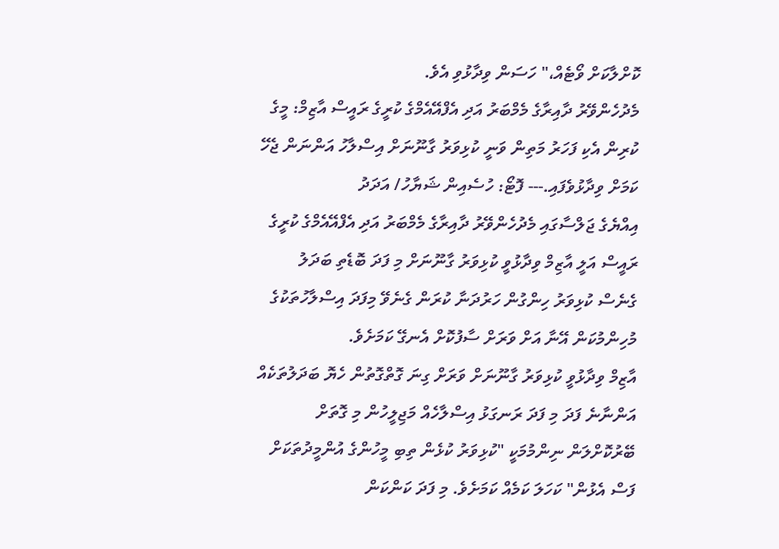ކޮށްލާކަށް ވޯޓެއް،" ހަސަން ވިދާޅުވި އެވެ.
މެދުހެންވޭރު ދާއިރާގެ މެމްބަރު އަދި އެފްއޭއެމްގެ ކުރީގެ ރައީސް އާޒިމް: މީގެ ކުރިން އެކި ފަހަރު މަތިން ވަނީ ކުޅިވަރު ގާނޫނަށް އިސްލާހު އަންނަން ޖެހޭ ކަމަށް ވިދާޅުވެފައި.--- ފޮޓޯ: ހުސެއިން ޝަޔާހު/ އަދަދު
އިއްޔެގެ ޖަލްސާގައި މެދުހެންވޭރު ދާއިރާގެ މެމްބަރު އަދި އެފްއޭއެމްގެ ކުރީގެ ރައީސް އަލީ އާޒިމް ވިދާޅުވީ ކުޅިވަރު ގާނޫނަށް މި ފަދަ ބޮޑެތި ބަދަލު ގެނެސް ކުޅިވަރު ހިންގުން ހަރުދަނާ ކުރަން ގެނެވޭ މިފަދަ އިސްލާހުތަކުގެ މުހިންމުކަން އޭނާ އަށް ވަރަށް ސާފުކޮށް އެނގޭ ކަމަށެވެ.
އާޒިމް ވިދާޅުވީ ކުޅިވަރު ގާނޫނަށް ވަރަށް ގިނަ ގޮތްގޮތުން ހެޔޮ ބަދަލުތަކެއް އަންނާނެ ފަދަ މި ފަދަ ރަނގަޅު އިސްލާހެއް މަޖިލީހުން މި ގޮތަށް ބޭރުކޮށްލަން ނިންމުމަކީ "ކުޅިވަރު ކުޅެން ތިބި މީހުންގެ އުންމީދުތަކަށް ފަސް އެޅުން" ކަހަލަ ކަމެއް ކަމަށެވެ. މި ފަދަ ކަންކަން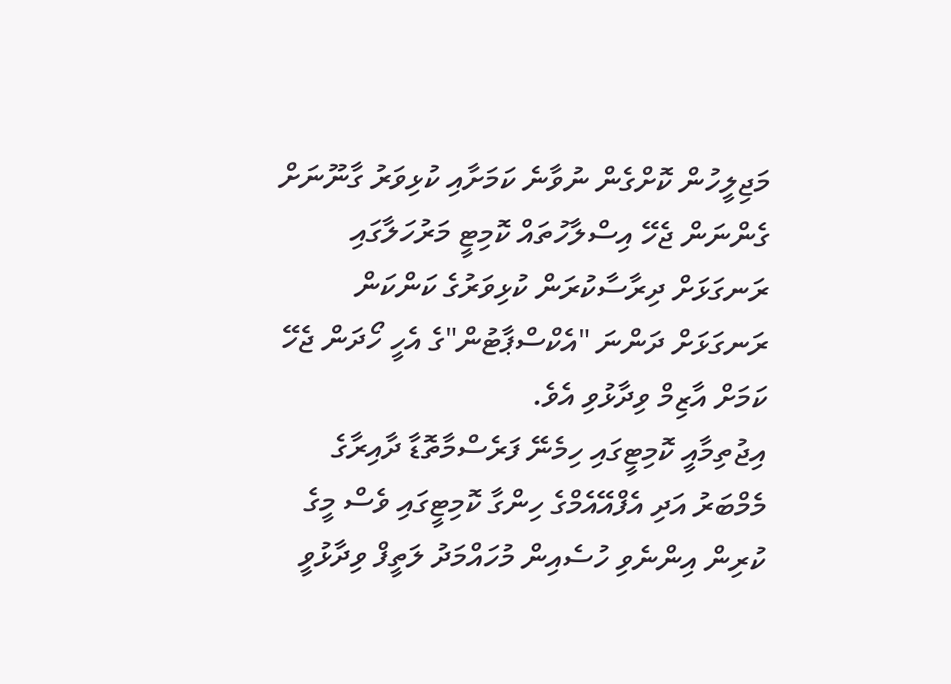މަޖިލީހުން ކޮށްގެން ނުވާނެ ކަމަށާއި ކުޅިވަރު ގާނޫނަށް ގެންނަން ޖެހޭ އިސްލާހުތައް ކޮމިޓީ މަރުހަލާގައި ރަނގަޅަށް ދިރާސާކުރަން ކުޅިވަރުގެ ކަންކަން ރަނގަޅަށް ދަންނަ "އެކްސްޕާޓުން"ގެ އެހީ ހޯދަން ޖެހޭ ކަމަށް އާޒިމް ވިދާޅުވި އެވެ.
އިޖުތިމާއީ ކޮމިޓީގައި ހިމެނޭ ފަރެސްމާތޮޑާ ދާއިރާގެ މެމްބަރު އަދި އެފްއޭއެމްގެ ހިންގާ ކޮމިޓީގައި ވެސް މީގެ ކުރިން އިންނެވި ހުސެއިން މުހައްމަދު ލަތީފް ވިދާޅުވީ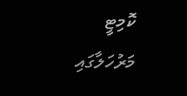ކޮމިޓީ މަރުހަލާގައި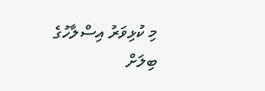މި ކުޅިވަރު އިސްލާހުގެ ބިލަށް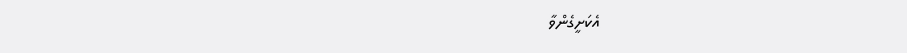އެކަށީގެންވާ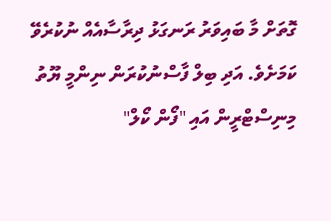ގޮތަށް މާ ބައިވަރު ރަނގަޅު ދިރާސާއެއް ނުކުރެވޭ ކަމަށެވެ. އަދި ބިލް ފާސްނުކުރަން ނިންމީ ޔޫތު މިނިސްޓްރީން އައި "ފޯން ކޯލް"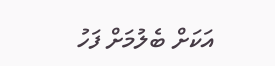އަކަށް ބެލުމަށް ފަހު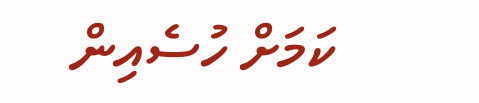ކަމަށް ހުސެއިން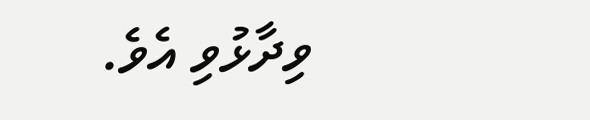ވިދާޅުވި އެވެ.